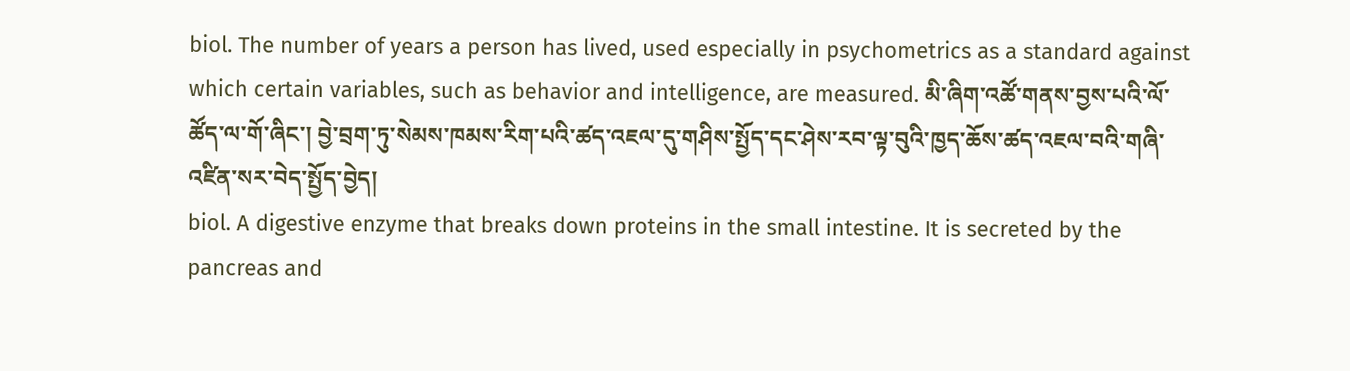biol. The number of years a person has lived, used especially in psychometrics as a standard against which certain variables, such as behavior and intelligence, are measured. མི་ཞིག་འཚོ་གནས་བྱས་པའི་ལོ་ཚོད་ལ་གོ་ཞིང་། བྱེ་བྲག་ཏུ་སེམས་ཁམས་རིག་པའི་ཚད་འཇལ་དུ་གཤིས་སྤྱོད་དང་ཤེས་རབ་ལྟ་བུའི་ཁྱད་ཆོས་ཚད་འཇལ་བའི་གཞི་འཛིན་སར་བེད་སྤྱོད་བྱེད།
biol. A digestive enzyme that breaks down proteins in the small intestine. It is secreted by the pancreas and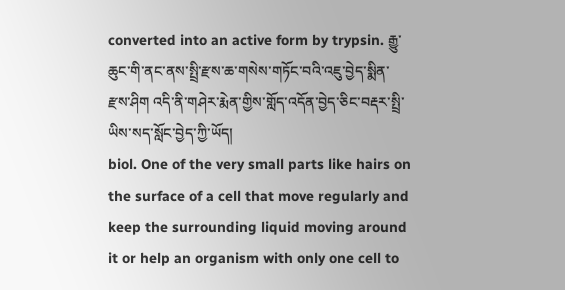converted into an active form by trypsin. རྒྱུ་ཆུང་གི་ནང་ནས་སྤྲི་རྫས་ཆ་གསེས་གཏོང་བའི་འཇུ་བྱེད་སྨིན་རྫས་ཤིག འདི་ནི་གཤེར་རྨེན་གྱིས་གློད་འདོན་བྱེད་ཅིང་བརྡར་སྤྲི་ཡིས་སད་སློང་བྱེད་ཀྱི་ཡོད།
biol. One of the very small parts like hairs on the surface of a cell that move regularly and keep the surrounding liquid moving around it or help an organism with only one cell to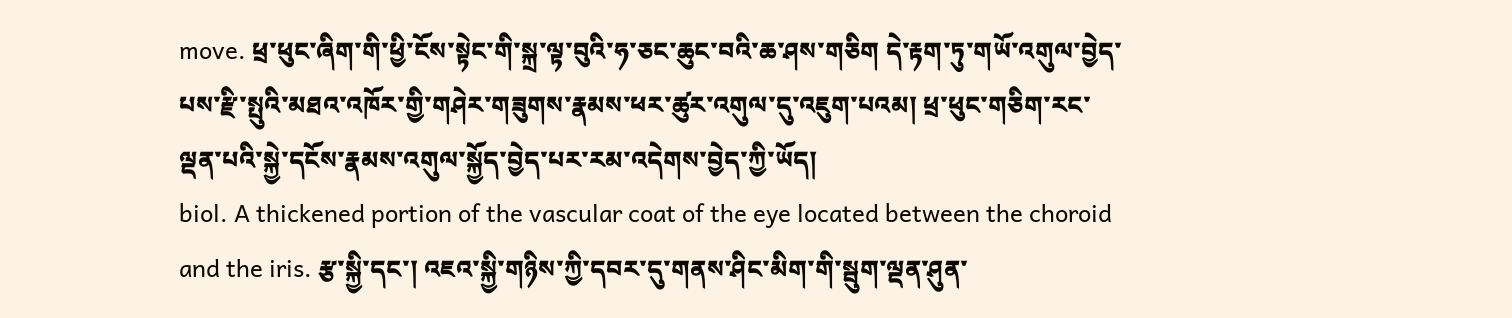move. ཕྲ་ཕུང་ཞིག་གི་ཕྱི་ངོས་སྟེང་གི་སྐྲ་ལྟ་བུའི་ཧ་ཅང་ཆུང་བའི་ཆ་ཤས་གཅིག དེ་རྟག་ཏུ་གཡོ་འགུལ་བྱེད་པས་རྫི་སྤུའི་མཐའ་འཁོར་གྱི་གཤེར་གཟུགས་རྣམས་ཕར་ཚུར་འགུལ་དུ་འཇུག་པའམ། ཕྲ་ཕུང་གཅིག་རང་ལྡན་པའི་སྐྱེ་དངོས་རྣམས་འགུལ་སྐྱོད་བྱེད་པར་རམ་འདེགས་བྱེད་ཀྱི་ཡོད།
biol. A thickened portion of the vascular coat of the eye located between the choroid and the iris. རྩ་སྐྱི་དང་། འཇའ་སྐྱི་གཉིས་ཀྱི་དབར་དུ་གནས་ཤིང་མིག་གི་སྦུག་ལྡན་ཤུན་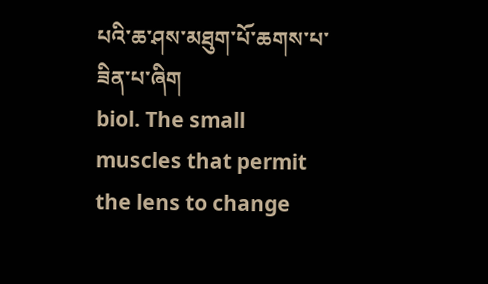པའི་ཆ་ཤས་མཐུག་པོ་ཆགས་པ་ཟིན་པ་ཞིག
biol. The small muscles that permit the lens to change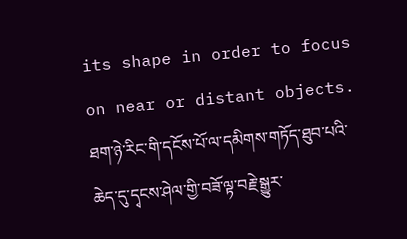its shape in order to focus on near or distant objects. ཐག་ཉེ་རིང་གི་དངོས་པོ་ལ་དམིགས་གཏོད་ཐུབ་པའི་ཆེད་དུ་དྭངས་ཤེལ་གྱི་བཟོ་ལྟ་བརྗེ་སྒྱུར་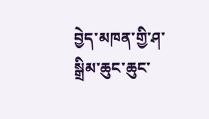བྱེད་མཁན་གྱི་ཤ་སྒྲིམ་ཆུང་ཆུང་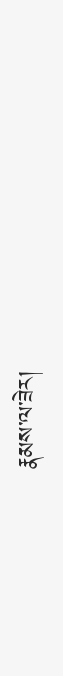རྣམས་ལ་ཟེར།